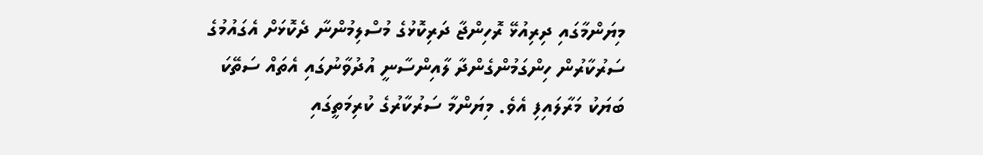މިޔަންމާގައި ދިރިއުޅޭ ރޮހިންޖާ ދަރިކޮޅުގެ މުސްލިމުންނާ ދެކޮޅަށް އެގައުމުގެ ސަރުކާރުން ހިންގަމުންގެންދާ ލާއިންސާނީ އުދުވާނުގައި އެތައް ސަތޭކަ ބަޔަކު މަރާލައިފި އެވެ. މިޔަންމާ ސަރުކާރުގެ ކުރިމަތީގައި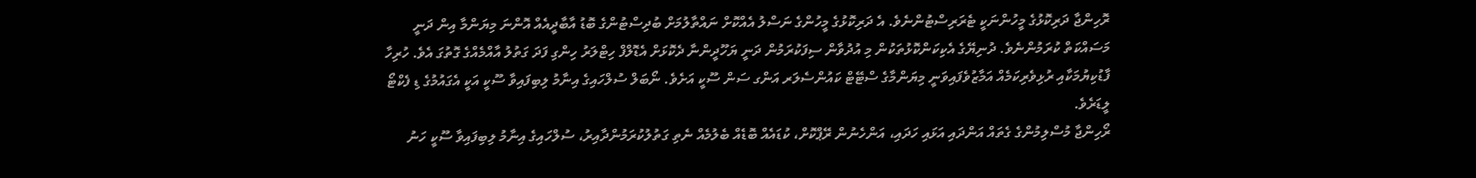ރޮހިންޖާ ދަރިކޮޅުގެ މީހުންނަކީ ޓެރަރިސްޓުންނެވެ. އެ ދަރިކޮޅުގެ މީހުންގެ ނަސްލު އެއްކޮށް ނައްތާލުމަށް ބުދިސްޓުންގެ ބޮޑު އާބާދީއެއް އޮންނަ މިޔަންމާ އިން ދަނީ މަސައްކަތް ކުރަމުންނެވެ. ދުނިޔޭގެ އެކިކަންކޮޅުތަކުން މި އުދުވާން ސިފަކުރަމުން ދަނީ ޔަހޫދީންނާ ދެކޮޅަށް އެޑޮލްފް ހިޓްލަރު ހިންގި ފަދަ ގަތުލު އާއްމެއްގެ ގޮތުގަ އެވެ. ހުރިހާ ފާޑުކިޔުމަކާއި ރުޅިވެރިކަމެއް އަމާޒުވެފައިވަނީ މިޔަންމާގެ ސްޓޭޓް ކައުންސެލަރ އަންގ ސަން ސޫކީ އަށެވެ. ނޯބަލް ސުލްހައިގެ އިނާމު ލިބިފައިވާ ސޫކީ އަކީ އެގައުމުގެ ޑި ފެކްޓޯ ލީޑަރެވެ.
ރޯހިންޖާ މުސްލިމުންގެ ގެތައް އަންދައި އަޅައި ހަދައި، އަންހެނުން ރޭޕްކޮށް، ކުޑައެއް ބޮޑެއް ބެލުމެއް ނެތި ގަތުލުކުރަމުންދާއިރު، ސުލްހައިގެ އިނާމު ލިބިފައިވާ ސޫކީ ހަނު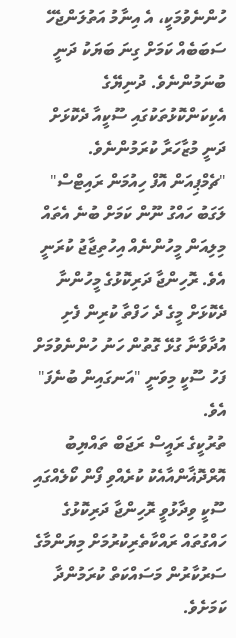ހުންނެވުމަކީ، އެ އިނާމު އަތުލަންޖެހޭ ސަބަބެއް ކަމަށް ގިނަ ބަޔަކު ދަނީ ބުނަމުންނެވެ. ދުނިޔޭގެ އެކިކަންކޮޅުތަކުގައި ސޫކީއާ ދެކޮޅަށް ދަނީ މުޒާހަރާ ކުރަމުންނެވެ. "ޗެމްޕިއަން އޮފް ހިއުމަން ރައިޓްސް" ލަގަބު ހައްގު ނޫން ކަމަށް ބުނެ އެތައް މިލިއަން މީހުންނެއް އިހުތިޖާޖު ކުރަނީ އެވެ. ރޮހިންޖާ ދަރިކޮޅުގެ މީހުންނާ ދެކޮޅަށް މީގެ ދެ ހަފްތާ ކުރިން ފެށި އުދާވާނާ ގުޅޭ ގޮތުން ހަނު ހުންނެވުމަށް ފަހު ސޫކީ މިވަނީ "އަނގައިން ބުނެފަ" އެވެ.
ތުރުކީގެ ރައީސް ރަޖަބް ތައްޔިބު އޮރްދޮޣާންއާއެކު ކުރެއްވި ފޯން ކޯލެއްގައި ސޫކީ ވިދާޅުވީ ރޮހިންޖާ ދަރިކޮޅުގެ ހައްގުތައް ރައްކާތެރިކުރުމަށް މިޔަންމާގެ ސަރުކާރުން މަސައްކަތް ކުރަމުންދާ ކަމަށެވެ.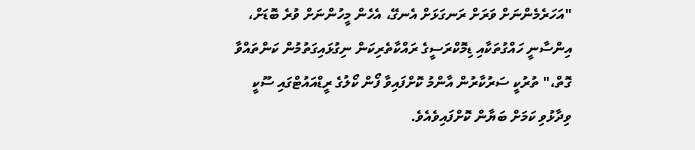"އަހަރެމެންނަށް ވަރަށް ރަނގަޅަށް އެނގޭ، އެހެން މީހުންނަށް ވުރެ ބޮޑަށް، އިންސާނީ ހައްގުތަކާއި ޑިމޮކްރަސީގެ ރައްކާތެރިކަން ނިގުޅައިގަތުމުން ކަންތައްވާ ގޮތް،" ތުރުކީ ސަރުކާރުން އާންމު ކޮށްފައިވާ ފޯން ކޯލުގެ ރީޑްއައުޓްގައި ސޫކީ ވިދާޅުވި ކަމަށް ބަޔާން ކޮށްފައިވެއެވެ.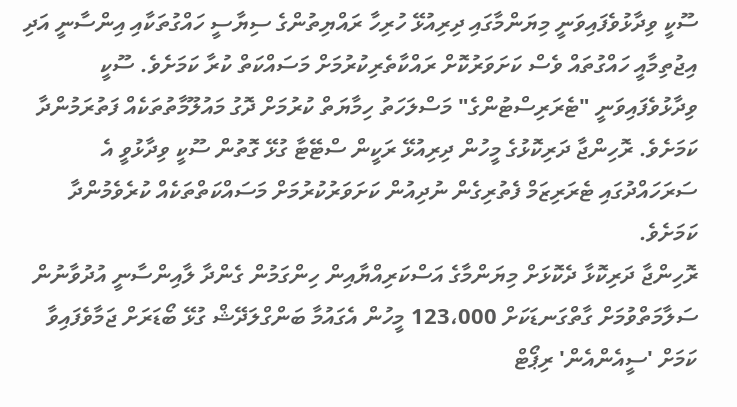ސޫކީ ވިދާޅުވެފައިވަނީ މިޔަންމާގައި ދިރިއުޅޭ ހުރިހާ ރައްޔިތުންގެ ސިޔާސީ ހައްގުތަކާއި އިންސާނީ އަދި އިޖުތިމާއީ ހައްގުތައް ވެސް ކަށަވަރުކޮށް ރައްކާތެރިކުރުމަށް މަސައްކަތް ކުރާ ކަމަށެވެ. ސޫކީ ވިދާޅުވެފައިވަނީ "ޓެރަރިސްޓުންގެ" މަސްލަހަތު ހިމާޔަތް ކުރުމަށް ދޮގު މައުލޫމާތުތަކެއް ފަތުރަމުންދާ ކަމަށެވެ. ރޮހިންޖާ ދަރިކޮޅުގެ މީހުން ދިރިއުޅޭ ރަކީން ސްޓޭޓާ ގުޅޭ ގޮތުން ސޫކީ ވިދާޅުވީ އެ ސަރަހައްދުގައި ޓެރަރިޒަމް ފެތުރިގެން ނުދިއުން ކަށަވަރުކުރުމަށް މަސައްކަތްތަކެއް ކުރެވެމުންދާ ކަމަށެވެ.
ރޮހިންޖާ ދަރިކޮޅާ ދެކޮޅަށް މިޔަންމާގެ އަސްކަރިއްޔާއިން ހިންގަމުން ގެންދާ ލާއިންސާނީ އުދުވާނުން ސަލާމަތްވުމަށް ގާތްގަނޑަކަށް 123،000 މީހުން އެގައުމާ ބަންގްލަދޭޝް ގުޅޭ ބޯޑަރަށް ޖަމާވެފައިވާ ކަމަށް 'ސީއެންއެން' ރިޕޯޓް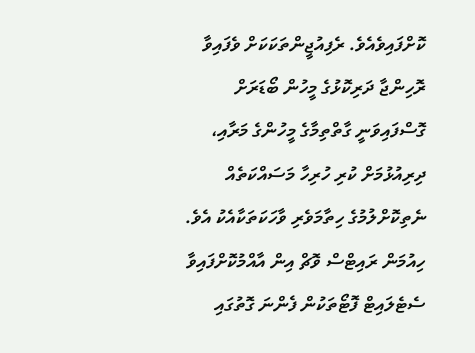ކޮށްފައިވެއެވެ. ރެފިއުޖީންތަކަކަށް ވެފައިވާ ރޮހިންޖާ ދަރިކޮޅުގެ މީހުން ބޯޑަރަށް ގޮސްފައިވަނީ ގާތްތިމާގެ މީހުންގެ މަރާއި، ދިރިއުޅުމަށް ކުރި ހުރިހާ މަސައްކަތެއް ނެތިކޮށްލުމުގެ ހިތާމަވެރި ވާހަކަތަކާއެކު އެވެ. ހިއުމަން ރައިޓްސް ވޮޗް އިން އާއްމުކޮށްފައިވާ ސެޓެލައިޓް ފޮޓޯތަކުން ފެންނަ ގޮތުގައި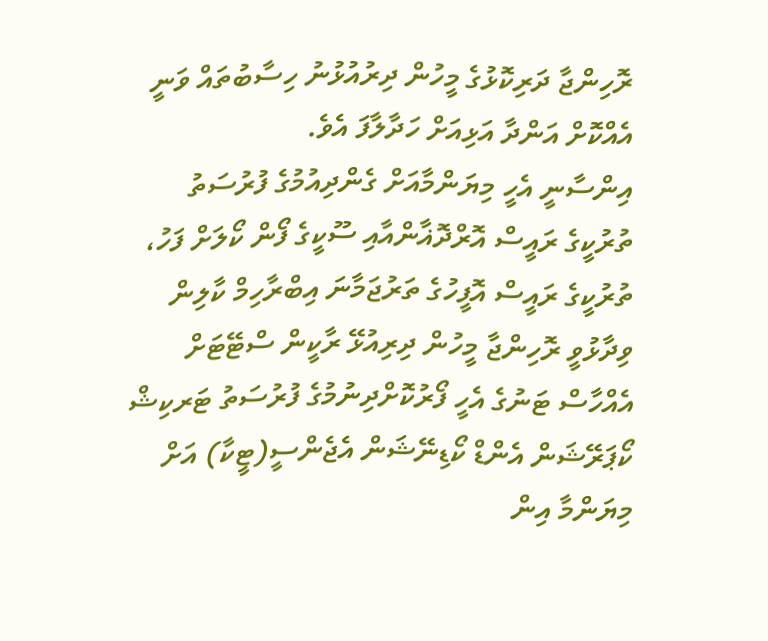ރޮހިންޖާ ދަރިކޮޅުގެ މީހުން ދިރުއުޅުނު ހިސާބުތައް ވަނީ އެއްކޮށް އަންދާ އަޅިއަށް ހަދާލާފަ އެވެ.
އިންސާނީ އެހީ މިޔަންމާއަށް ގެންދިއުމުގެ ފުރުސަތު
ތުރުކީގެ ރައީސް އޮރްދޮޣާންއާއި ސޫކީގެ ފޯން ކޯލަށް ފަހު، ތުރުކީގެ ރައީސް އޮފީހުގެ ތަރުޖަމާނަ އިބްރާހިމް ކާލިން ވިދާޅުވީ ރޮހިންޖާ މީހުން ދިރިއުޅޭ ރާކީން ސްޓޭޓަށް އެއްހާސް ޓަނުގެ އެހީ ފޯރުކޮށްދިނުމުގެ ފުރުސަތު ޓަރކިޝް ކޯޕަރޭޝަން އެންޑް ކޯޑިނޭޝަން އެޖެންސީ(ޓީކާ) އަށް މިޔަންމާ އިން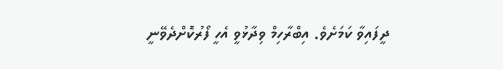ދީފައިވާ ކަމަށެވެ. އިބްރާހިމް ވިދާޅުވީ އެހީ ފޯރުކޮށްދެވޭނީ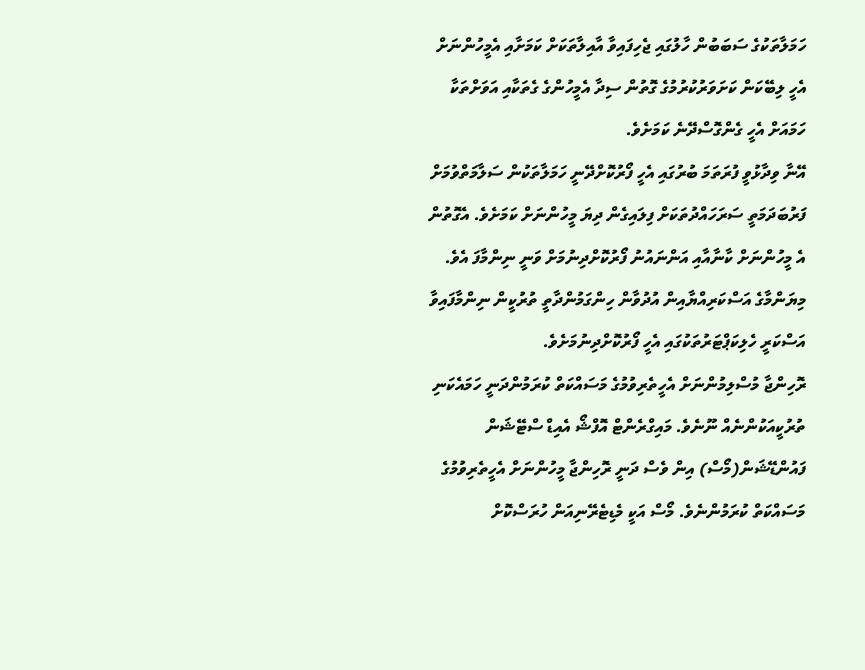ހަމަލާތަކުގެ ސަބަބުން ހާލުގައި ޖެހިފައިވާ އާއިލާތަކަށް ކަމަށާއި އެމީހުންނަށް އެހީ ލިބޭކަން ކަށަވަރުކުރުމުގެ ގޮތުން ސިދާ އެމީހުންގެ ގެތަކާއި އަވަށްތަކާ ހަމައަށް އެހީ ގެންގޮސްދޭނެ ކަމަށެވެ.
އޭނާ ވިދާޅުވީ ފުރަތަމަ ބުރުގައި އެހީ ފޯރުކޮށްދޭނީ ހަމަލާތަކުން ސަލާމަތްވުމަށް ފަރުބަދަމަތީ ސަރަހައްދުތަކަށް ފިލައިގެން ދިޔަ މީހުންނަށް ކަމަށެވެ. އެގޮތުން އެ މީހުންނަށް ކާނާއާއި އަންނައުނު ފޯރުކޮށްދިނުމަށް ވަނީ ނިންމާފަ އެވެ. މިޔަންމާގެ އަސްކަރިއްޔާއިން އުދުވާން ހިންގަމުންދާތީ ތުރުކީން ނިންމާފައިވާ އަސްކަރީ ހެލިކަޕްޓަރުތަކުގައި އެހީ ފޯރުކޮށްދިނުމަށެވެ.
ރޮހިންޖާ މުސްލިމުންނަށް އެހީތެރިވުމުގެ މަސައްކަތް ކުރަމުންދަނީ ހަމައެކަނި ތުރުކީއަކުންނެއް ނޫނެވެ. މައިގްރެންޓް އޮފްޝޯ އެއިޑް ސްޓޭޝަން ފައުންޑޭޝަން(މޯސް) އިން ވެސް ދަނީ ރޮހިންޖާ މީހުންނަށް އެހީތެރިވުމުގެ މަސައްކަތް ކުރަމުންނެވެ. މޯސް އަކީ މެޑިޓެރޭނިއަން ހުރަސްކޮށް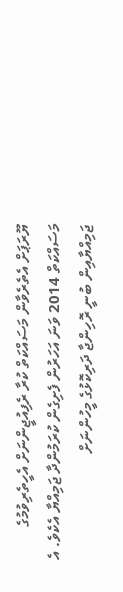ޔޫރަޕަށް އެތެރެވާން މަސައްކަތް ކުރާ ރެފިއުޖީންނަށް އެހީތެރިވުމުގެ މަސައްކަތް 2014 ވަނަ އަހަރުން ފެށިގެން ކުރަމުންދާ ޖަމިއްޔާ އެކެވެ. އެ ޖަމިއްޔާއިން ބުނީ ރޮހިންޖާ ދަރިކޮޅުގެ މީހުންނަށް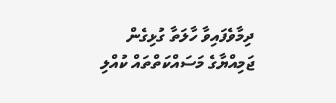ދިމާވެފައިވާ ހާލަތާ ގުޅިގެން ޖަމިއްޔާގެ މަސައްކަތްތައް ކުއްލި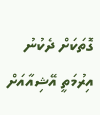ގޮތަކަށް ދެކުނު އިރުމަތީ އޭޝިއާއަށް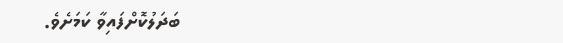ބަދަލުކޮށްފައިވާ ކަމަށެވެ.